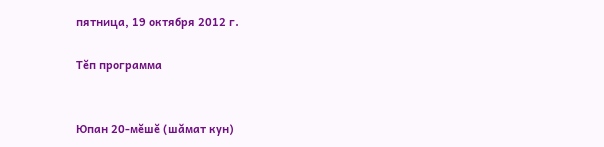пятница, 19 октября 2012 г.

Тĕп программа


Юпан 20-мĕшĕ (шăмат кун)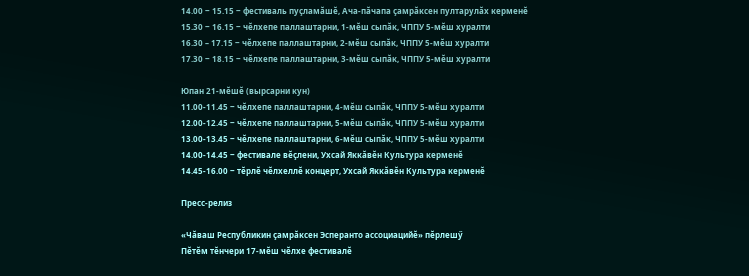14.00 ‒ 15.15 ‒ фестиваль пуçламăшĕ, Ача-пăчапа çамрăксен пултарулăх керменĕ
15.30 ‒ 16.15 ‒ чĕлхепе паллаштарни, 1-мĕш сыпăк, ЧППУ 5-мĕш хуралти
16.30 – 17.15 ‒ чĕлхепе паллаштарни, 2-мĕш сыпăк, ЧППУ 5-мĕш хуралти
17.30 ‒ 18.15 ‒ чĕлхепе паллаштарни, 3-мĕш сыпăк, ЧППУ 5-мĕш хуралти

Юпан 21-мĕшĕ (вырсарни кун)
11.00-11.45 ‒ чĕлхепе паллаштарни, 4-мĕш сыпăк, ЧППУ 5-мĕш хуралти
12.00-12.45 ‒ чĕлхепе паллаштарни, 5-мĕш сыпăк, ЧППУ 5-мĕш хуралти
13.00-13.45 ‒ чĕлхепе паллаштарни, 6-мĕш сыпăк, ЧППУ 5-мĕш хуралти
14.00-14.45 ‒ фестивале вĕçлени, Ухсай Яккăвĕн Культура керменĕ
14.45-16.00 ‒ тĕрлĕ чĕлхеллĕ концерт, Ухсай Яккăвĕн Культура керменĕ

Пресс-релиз

«Чăваш Республикин çамрăксен Эсперанто ассоциацийĕ» пĕрлешӳ
Пĕтĕм тĕнчери 17-мĕш чĕлхе фестивалĕ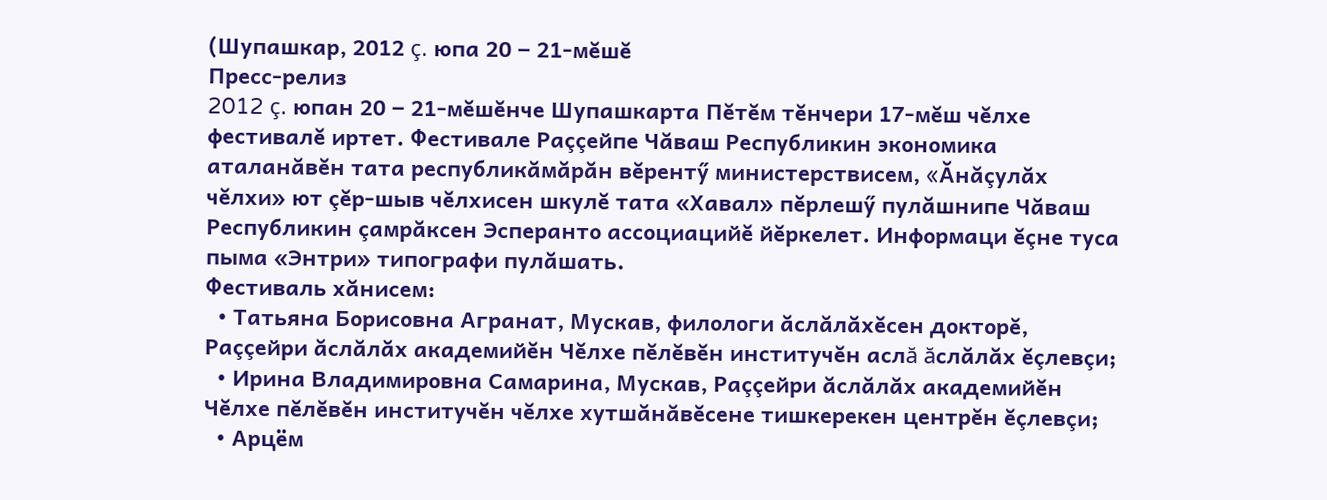(Шупашкар, 2012 ç. юпа 20 ‒ 21-мĕшĕ
Пресс-релиз
2012 ç. юпан 20 ‒ 21-мĕшĕнче Шупашкарта Пĕтĕм тĕнчери 17-мĕш чĕлхе фестивалĕ иртет. Фестивале Раççейпе Чăваш Республикин экономика аталанăвĕн тата республикăмăрăн вĕрентӳ министерствисем, «Ăнăçулăх чĕлхи» ют çĕр-шыв чĕлхисен шкулĕ тата «Хавал» пĕрлешӳ пулăшнипе Чăваш Республикин çамрăксен Эсперанто ассоциацийĕ йĕркелет. Информаци ĕçне туса пыма «Энтри» типографи пулăшать.
Фестиваль хăнисем:
  • Татьяна Борисовна Агранат, Мускав, филологи ăслăлăхĕсен докторĕ, Раççейри ăслăлăх академийĕн Чĕлхе пĕлĕвĕн институчĕн аслă ăслăлăх ĕçлевçи;
  • Ирина Владимировна Самарина, Мускав, Раççейри ăслăлăх академийĕн Чĕлхе пĕлĕвĕн институчĕн чĕлхе хутшăнăвĕсене тишкерекен центрĕн ĕçлевçи;
  • Арцём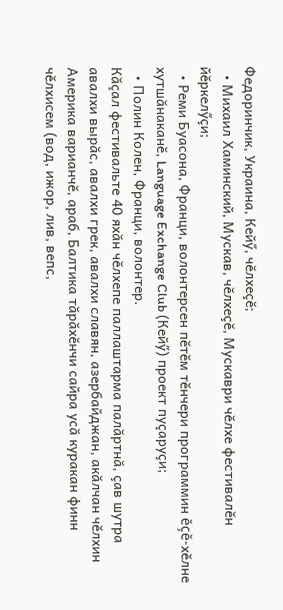Федоринчик, Украина, Кейӳ, чĕлхеçĕ;
  • Михаил Хаминский, Мускав, чĕлхеçĕ, Мускаври чĕлхе фестивалĕн йĕркелӳçи;
  • Реми Буасона, Франци, волонтерсен пĕтĕм тĕнчери программин ĕçĕ-хĕлне хутшăнаканĕ, Language Exchange Club (Кейӳ) проект пуçаруçи;
  • Полин Колен, Франци, волонтер.
Кăçал фестивальте 40 яхăн чĕлхепе паллаштарма палăртнă, çав шутра авалхи вырăс, авалхи грек, авалхи славян, азербайджан, акăлчан чĕлхин Америка варианчĕ, араб, Балтика тăрăхĕнчи сайра усă куракан финн чĕлхисем (вод, ижор, лив, вепс,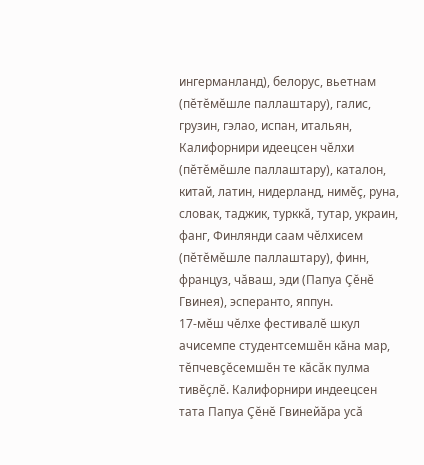ингерманланд), белорус, вьетнам (пĕтĕмĕшле паллаштару), галис, грузин, гэлао, испан, итальян, Калифорнири идеецсен чĕлхи (пĕтĕмĕшле паллаштару), каталон, китай, латин, нидерланд, нимĕç, руна, словак, таджик, турккă, тутар, украин, фанг, Финлянди саам чĕлхисем (пĕтĕмĕшле паллаштару), финн, француз, чăваш, эди (Папуа Çĕнĕ Гвинея), эсперанто, яппун.
17-мĕш чĕлхе фестивалĕ шкул ачисемпе студентсемшĕн кăна мар, тĕпчевçĕсемшĕн те кăсăк пулма тивĕçлĕ. Калифорнири индеецсен тата Папуа Çĕнĕ Гвинейăра усă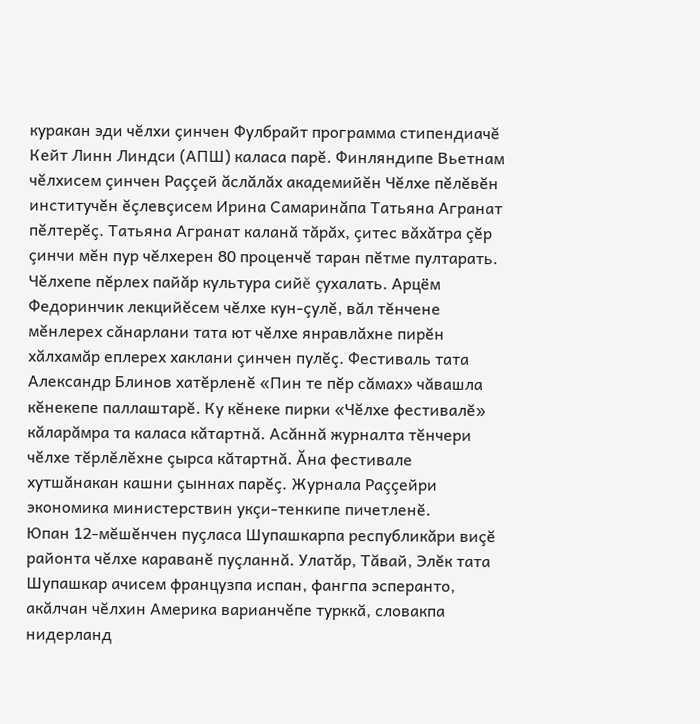куракан эди чĕлхи çинчен Фулбрайт программа стипендиачĕ Кейт Линн Линдси (АПШ) каласа парĕ. Финляндипе Вьетнам чĕлхисем çинчен Раççей ăслăлăх академийĕн Чĕлхе пĕлĕвĕн институчĕн ĕçлевçисем Ирина Самаринăпа Татьяна Агранат пĕлтерĕç. Татьяна Агранат каланă тăрăх, çитес вăхăтра çĕр çинчи мĕн пур чĕлхерен 80 проценчĕ таран пĕтме пултарать. Чĕлхепе пĕрлех пайăр культура сийĕ çухалать. Арцём Федоринчик лекцийĕсем чĕлхе кун-çулĕ, вăл тĕнчене мĕнлерех сăнарлани тата ют чĕлхе янравлăхне пирĕн хăлхамăр еплерех хаклани çинчен пулĕç. Фестиваль тата Александр Блинов хатĕрленĕ «Пин те пĕр сăмах» чăвашла кĕнекепе паллаштарĕ. Ку кĕнеке пирки «Чĕлхе фестивалĕ» кăларăмра та каласа кăтартнă. Асăннă журналта тĕнчери чĕлхе тĕрлĕлĕхне çырса кăтартнă. Ăна фестивале хутшăнакан кашни çыннах парĕç. Журнала Раççейри экономика министерствин укçи-тенкипе пичетленĕ.
Юпан 12-мĕшĕнчен пуçласа Шупашкарпа республикăри виçĕ районта чĕлхе караванĕ пуçланнă. Улатăр, Тăвай, Элĕк тата Шупашкар ачисем французпа испан, фангпа эсперанто, акăлчан чĕлхин Америка варианчĕпе турккă, словакпа нидерланд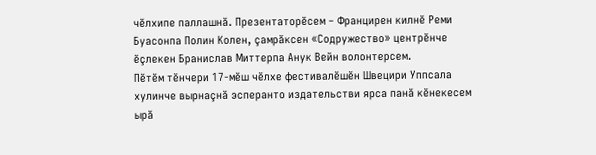чĕлхипе паллашнă. Презентаторĕсем ‒ Францирен килнĕ Реми Буасонпа Полин Колен, çамрăксен «Содружество» центрĕнче ĕçлекен Бранислав Миттерпа Анук Вейн волонтерсем.
Пĕтĕм тĕнчери 17-мĕш чĕлхе фестивалĕшĕн Швецири Уппсала хулинче вырнаçнă эсперанто издательстви ярса панă кĕнекесем ырă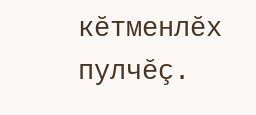кĕтменлĕх пулчĕç.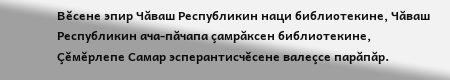Вĕсене эпир Чăваш Республикин наци библиотекине, Чăваш Республикин ача-пăчапа çамрăксен библиотекине, Çĕмĕрлепе Самар эсперантисчĕсене валеçсе парăпăр.